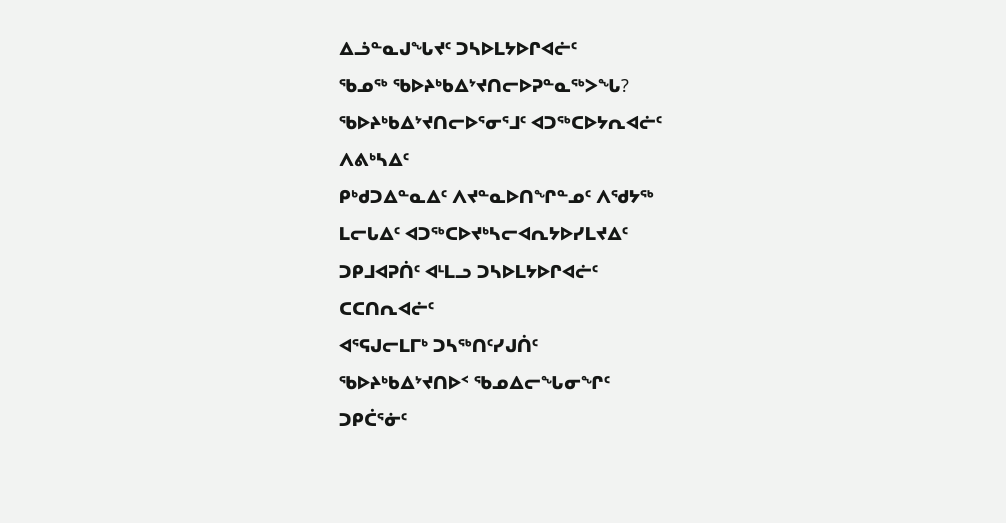ᐃᓘᓐᓇᒍᖓᔪᑦ ᑐᓴᐅᒪᔭᐅᒋᐊᓖᑦ
ᖃᓄᖅ ᖃᐅᔨᒃᑲᐃᔾᔪᑎᓕᐅᕈᓐᓇᖅᐳᖓ?
ᖃᐅᔨᒃᑲᐃᔾᔪᑎᓕᐅᕐᓂᕐᒧᑦ ᐊᑐᖅᑕᐅᔭᕆᐊᓖᑦ
ᐱᕕᒃᓴᐃᑦ
ᑭᒃᑯᑐᐃᓐᓇᐃᑦ ᐱᔪᓐᓇᐅᑎᖏᓐᓄᑦ ᐱᖁᔭᖅ
ᒪᓕᒐᐃᑦ ᐊᑐᖅᑕᐅᔪᒃᓴᓕᐊᕆᔭᐅᓯᒪᔪᐃᑦ
ᑐᑭᒧᐊᕈᑏᑦ ᐊᒻᒪᓗ ᑐᓴᐅᒪᔭᐅᒋᐊᓖᑦ
ᑕᑕᑎᕆᐊᓖᑦ
ᐊᕐᕋᒍᓕᒪᒥᒃ ᑐᓴᖅᑎᑦᓯᒍᑏᑦ
ᖃᐅᔨᒃᑲᐃᔾᔪᑎᐅᑉ ᖃᓄᐃᓕᖓᓂᖏᑦ
ᑐᑭᑖᕐᓃᑦ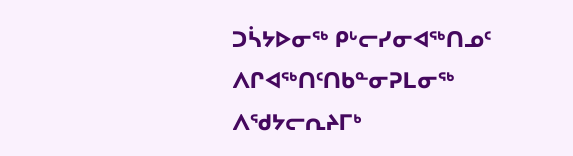ᑐᓵᔭᐅᓂᖅ ᑭᒡᓕᓯᓂᐊᖅᑎᓄᑦ
ᐱᒋᐊᖅᑎᑦᑎᑲᓐᓂᕈᒪᓂᖅ
ᐱᖁᔭᓕᕆᔨᒥᒃ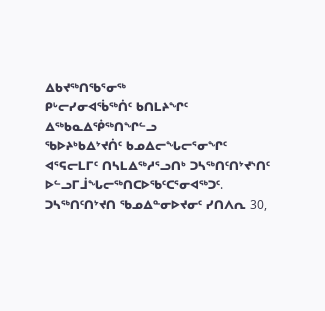ᐃᑲᔪᖅᑎᖃᕐᓂᖅ
ᑭᒡᓕᓯᓂᐊᖄᖅᑏᑦ ᑲᑎᒪᔨᖏᑦ ᐃᖅᑲᓇᐃᖀᖅᑎᖏᓪᓗ
ᖃᐅᔨᒃᑲᐃᔾᔪᑏᑦ ᑲᓄᐃᓕᖓᓕᕐᓂᖏᑦ
ᐊᕐᕋᓕᒪᒥᑦ ᑎᓴᒪᐃᖅᓱᕐᓗᑎᒃ ᑐᓴᖅᑎᑦᑎᔾᔪᔅᑎᑦ ᐅᓪᓗᒥᒨᖓᓕᖅᑎᑕᐅᖃᑦᑕᕐᓂᐊᖅᑐᑦ.
ᑐᓴᖅᑎᑦᑎᔾᔪᑎ ᖃᓄᐃᓐᓂᐅᔪᓂᑦ ᓯᑎᐱᕆ 30,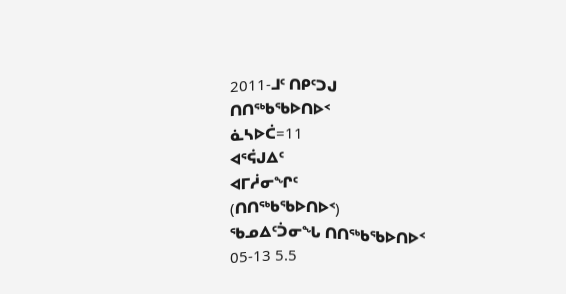2011-ᒧᑦ ᑎᑭᑦᑐᒍ
ᑎᑎᖅᑲᖃᐅᑎᐅᑉ
ᓈᓴᐅᑖ=11
ᐊᕐᕌᒍᐃᑦ
ᐊᒥᓲᓂᖏᑦ
(ᑎᑎᖅᑲᖃᐅᑎᐅᑉ)
ᖃᓄᐃᑦᑑᓂᖓ ᑎᑎᖅᑲᖃᐅᑎᐅᑉ
05-13 5.5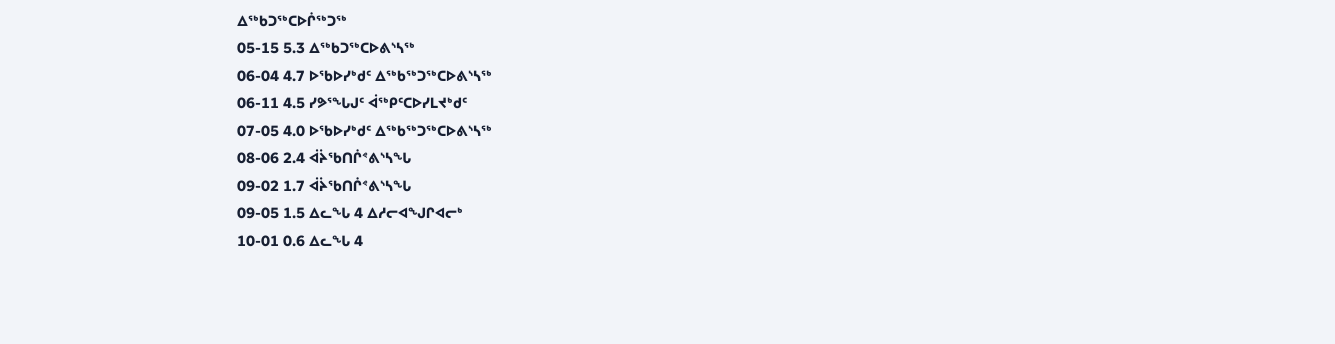ᐃᖅᑲᑐᖅᑕᐅᒌᖅᑐᖅ
05-15 5.3 ᐃᖅᑲᑐᖅᑕᐅᕕᔅᓴᖅ
06-04 4.7 ᐅᖃᐅᓯᒃᑯᑦ ᐃᖅᑲᖅᑐᖅᑕᐅᕕᔅᓴᖅ
06-11 4.5 ᓯᕗᕐᖓᒍᑦ ᐋᖅᑭᑦᑕᐅᓯᒪᔪᒃᑯᑦ
07-05 4.0 ᐅᖃᐅᓯᒃᑯᑦ ᐃᖅᑲᖅᑐᖅᑕᐅᕕᔅᓴᖅ
08-06 2.4 ᐋᔩᖃᑎᒌᕝᕕᔅᓴᖓ
09-02 1.7 ᐋᔩᖃᑎᒌᕝᕕᔅᓴᖓ
09-05 1.5 ᐃᓚᖓ 4 ᐃᓱᓕᐊᖑᒋᐊᓕᒃ
10-01 0.6 ᐃᓚᖓ 4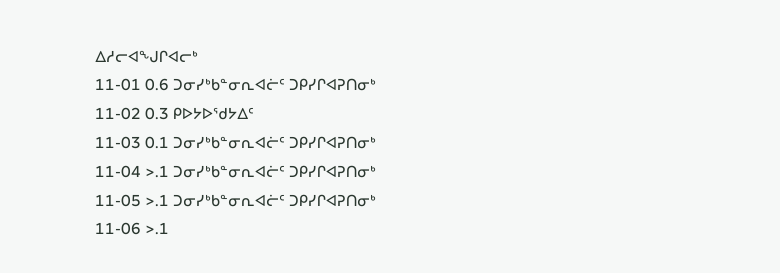ᐃᓱᓕᐊᖑᒋᐊᓕᒃ
11-01 0.6 ᑐᓂᓯᒃᑲᓐᓂᕆᐊᓖᑦ ᑐᑭᓯᒋᐊᕈᑎᓂᒃ
11-02 0.3 ᑭᐅᔭᐅᖁᔭᐃᑦ
11-03 0.1 ᑐᓂᓯᒃᑲᓐᓂᕆᐊᓖᑦ ᑐᑭᓯᒋᐊᕈᑎᓂᒃ
11-04 >.1 ᑐᓂᓯᒃᑲᓐᓂᕆᐊᓖᑦ ᑐᑭᓯᒋᐊᕈᑎᓂᒃ
11-05 >.1 ᑐᓂᓯᒃᑲᓐᓂᕆᐊᓖᑦ ᑐᑭᓯᒋᐊᕈᑎᓂᒃ
11-06 >.1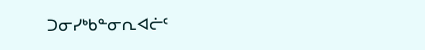ᑐᓂᓯᒃᑲᓐᓂᕆᐊᓖᑦ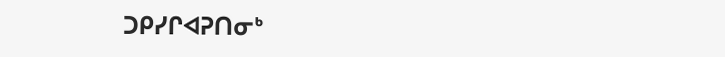ᑐᑭᓯᒋᐊᕈᑎᓂᒃ